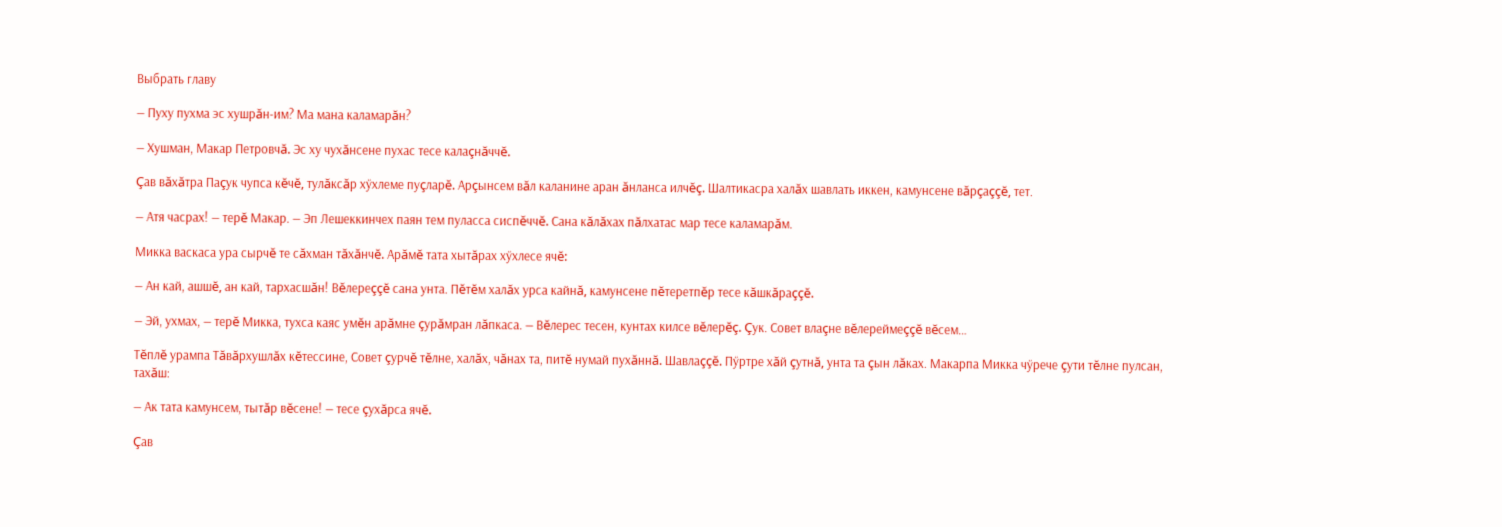Выбрать главу

— Пуху пухма эс хушрăн-им? Ма мана каламарăн?

— Хушман, Макар Петровчă. Эс ху чухăнсене пухас тесе калаçнăччĕ.

Çав вăхăтра Паçук чупса кĕчĕ, тулăксăр хӳхлеме пуçларĕ. Арçынсем вăл каланине аран ăнланса илчĕç. Шалтикасра халăх шавлать иккен, камунсене вăрçаççĕ, тет.

— Атя часрах! — терĕ Макар. — Эп Лешеккинчех паян тем пуласса сиспĕччĕ. Сана кăлăхах пăлхатас мар тесе каламарăм.

Микка васкаса ура сырчĕ те сăхман тăхăнчĕ. Арăмĕ тата хытăрах хӳхлесе ячĕ:

— Ан кай, ашшĕ, ан кай, тархасшăн! Вĕлереççĕ сана унта. Пĕтĕм халăх урса кайнă, камунсене пĕтеретпĕр тесе кăшкăраççĕ.

— Эй, ухмах, — терĕ Микка, тухса каяс умĕн арăмне çурăмран лăпкаса. — Вĕлерес тесен, кунтах килсе вĕлерĕç. Çук. Совет влаçне вĕлереймеççĕ вĕсем…

Тĕплĕ урампа Тăвăрхушлăх кĕтессине, Совет çурчĕ тĕлне, халăх, чăнах та, питĕ нумай пухăннă. Шавлаççĕ. Пӳртре хăй çутнă, унта та çын лăках. Макарпа Микка чӳрече çути тĕлне пулсан, тахăш:

— Ак тата камунсем, тытăр вĕсене! — тесе çухăрса ячĕ.

Çав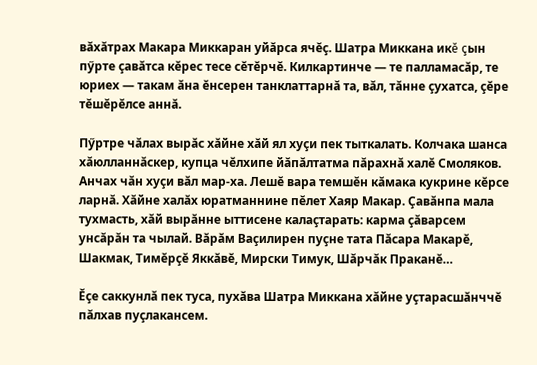вăхăтрах Макара Миккаран уйăрса ячĕç. Шатра Миккана икĕ çын пӳрте çавăтса кĕрес тесе сĕтĕрчĕ. Килкартинче — те палламасăр, те юриех — такам ăна ĕнсерен танклаттарнă та, вăл, тăнне çухатса, çĕре тĕшĕрĕлсе аннă.

Пӳртре чăлах вырăс хăйне хăй ял хуçи пек тыткалать. Колчака шанса хăюлланнăскер, купца чĕлхипе йăпăлтатма пăрахнă халĕ Смоляков. Анчах чăн хуçи вăл мар-ха. Лешĕ вара темшĕн кăмака кукрине кĕрсе ларнă. Хăйне халăх юратманнине пĕлет Хаяр Макар. Çавăнпа мала тухмасть, хăй вырăнне ыттисене калаçтарать: карма çăварсем унсăрăн та чылай. Вăрăм Ваçилирен пуçне тата Пăсара Макарĕ, Шакмак, Тимĕрçĕ Яккăвĕ, Мирски Тимук, Шăрчăк Праканĕ…

Ĕçе саккунлă пек туса, пухăва Шатра Миккана хăйне уçтарасшăнччĕ пăлхав пуçлакансем.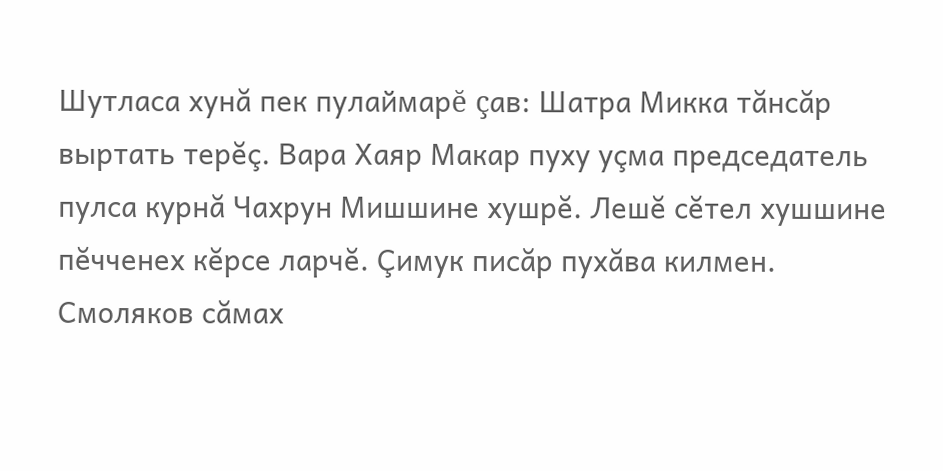Шутласа хунă пек пулаймарĕ çав: Шатра Микка тăнсăр выртать терĕç. Вара Хаяр Макар пуху уçма председатель пулса курнă Чахрун Мишшине хушрĕ. Лешĕ сĕтел хушшине пĕчченех кĕрсе ларчĕ. Çимук писăр пухăва килмен. Смоляков сăмах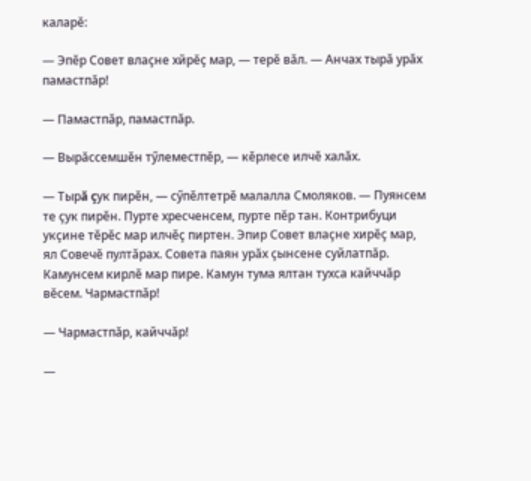каларĕ:

— Эпĕр Совет влаçне хйрĕç мар, — терĕ вăл. — Анчах тырă урăх памастпăр!

— Памастпăр, памастпăр.

— Вырăссемшĕн тӳлеместпĕр, — кĕрлесе илчĕ халăх.

— Тырă çук пирĕн, — сӳпĕлтетрĕ малалла Смоляков. — Пуянсем те çук пирĕн. Пурте хресченсем, пурте пĕр тан. Контрибуци укçине тĕрĕс мар илчĕç пиртен. Эпир Совет влаçне хирĕç мар, ял Совечĕ пултăрах. Совета паян урăх çынсене суйлатпăр. Камунсем кирлĕ мар пире. Камун тума ялтан тухса кайччăр вĕсем. Чармастпăр!

— Чармастпăр, кайччăр!

—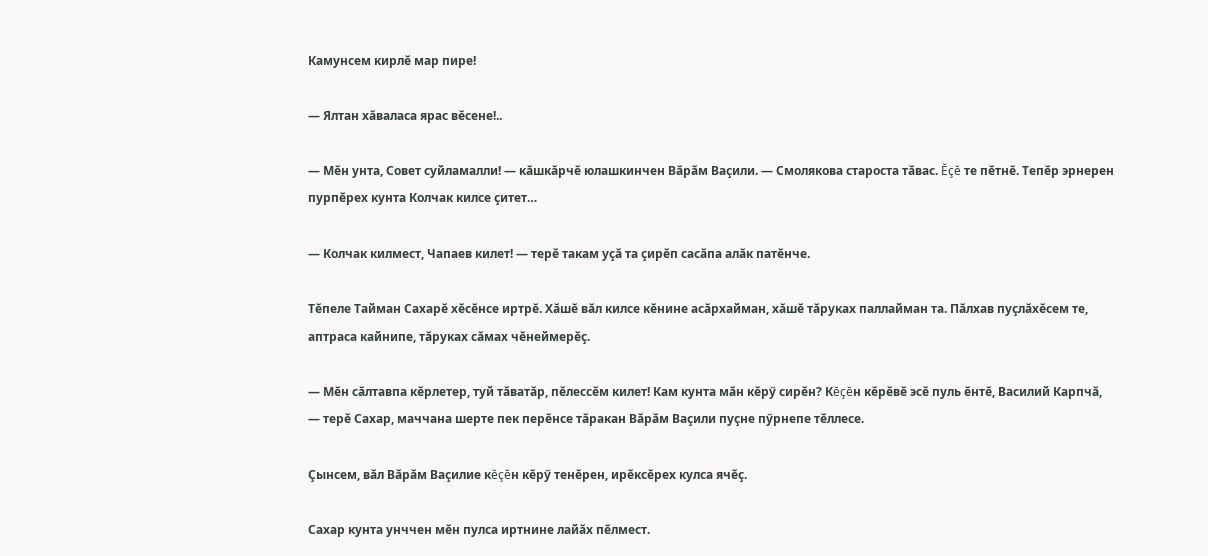Камунсем кирлĕ мар пире!

— Ялтан хăваласа ярас вĕсене!..

— Мĕн унта, Совет суйламалли! — кăшкăрчĕ юлашкинчен Вăрăм Ваçили. — Смолякова староста тăвас. Ĕçĕ те пĕтнĕ. Тепĕр эрнерен пурпĕрех кунта Колчак килсе çитет…

— Колчак килмест, Чапаев килет! — терĕ такам уçă та çирĕп сасăпа алăк патĕнче.

Тĕпеле Тайман Сахарĕ хĕсĕнсе иртрĕ. Хăшĕ вăл килсе кĕнине асăрхайман, хăшĕ тăруках паллайман та. Пăлхав пуçлăхĕсем те, аптраса кайнипе, тăруках сăмах чĕнеймерĕç.

— Мĕн сăлтавпа кĕрлетер, туй тăватăр, пĕлессĕм килет! Кам кунта мăн кĕрӳ сирĕн? Кĕçĕн кĕрĕвĕ эсĕ пуль ĕнтĕ, Василий Карпчă, — терĕ Сахар, маччана шерте пек перĕнсе тăракан Вăрăм Ваçили пуçне пӳрнепе тĕллесе.

Çынсем, вăл Вăрăм Ваçилие кĕçĕн кĕрӳ тенĕрен, ирĕксĕрех кулса ячĕç.

Сахар кунта унччен мĕн пулса иртнине лайăх пĕлмест.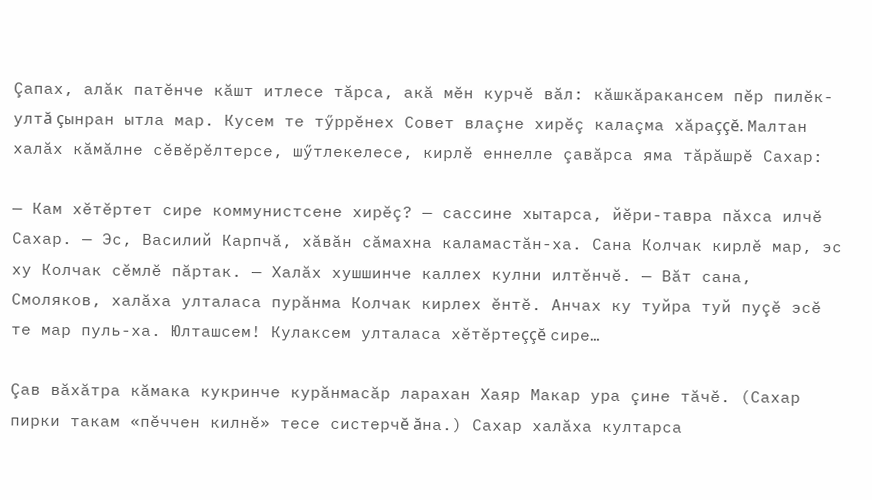Çапах, алăк патĕнче кăшт итлесе тăрса, акă мĕн курчĕ вăл: кăшкăракансем пĕр пилĕк-ултă çынран ытла мар. Кусем те тӳррĕнех Совет влаçне хирĕç калаçма хăраççĕ. Малтан халăх кăмăлне сĕвĕрĕлтерсе, шӳтлекелесе, кирлĕ еннелле çавăрса яма тăрăшрĕ Сахар:

— Кам хĕтĕртет сире коммунистсене хирĕç? — сассине хытарса, йĕри-тавра пăхса илчĕ Сахар. — Эс, Василий Карпчă, хăвăн сăмахна каламастăн-ха. Сана Колчак кирлĕ мар, эс ху Колчак сĕмлĕ пăртак. — Халăх хушшинче каллех кулни илтĕнчĕ. — Вăт сана, Смоляков, халăха улталаса пурăнма Колчак кирлех ĕнтĕ. Анчах ку туйра туй пуçĕ эсĕ те мар пуль-ха. Юлташсем! Кулаксем улталаса хĕтĕртеççĕ сире…

Çав вăхăтра кăмака кукринче курăнмасăр ларахан Хаяр Макар ура çине тăчĕ. (Сахар пирки такам «пĕччен килнĕ» тесе систерчĕ ăна.) Сахар халăха култарса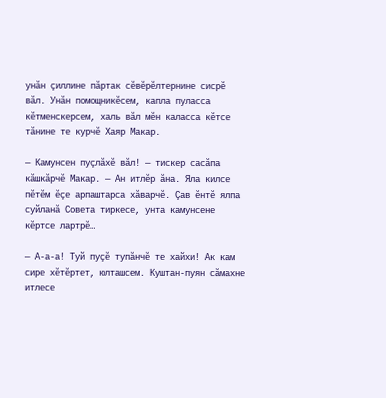унăн çиллине пăртак сĕвĕрĕлтернине сисрĕ вăл. Унăн помощникĕсем, капла пуласса кĕтменскерсем, халь вăл мĕн каласса кĕтсе тăнине те курчĕ Хаяр Макар.

— Камунсен пуçлăхĕ вăл! — тискер сасăпа кăшкăрчĕ Макар. — Ан итлĕр ăна. Яла килсе пĕтĕм ĕçе арпаштарса хăварчĕ. Çав ĕнтĕ ялпа суйланă Совета тиркесе, унта камунсене кĕртсе лартрĕ…

— А-а-а! Туй пуçĕ тупăнчĕ те хайхи! Ак кам сире хĕтĕртет, юлташсем. Куштан-пуян сăмахне итлесе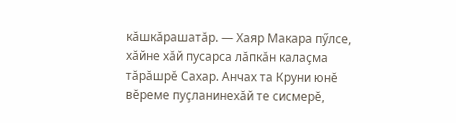кăшкăрашатăр. — Хаяр Макара пӳлсе, хăйне хăй пусарса лăпкăн калаçма тăрăшрĕ Сахар. Анчах та Круни юнĕ вĕреме пуçланинехăй те сисмерĕ,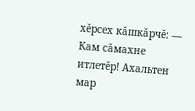хĕрсех кăшкăрчĕ: — Кам сăмахне итлетĕр! Ахальтен мар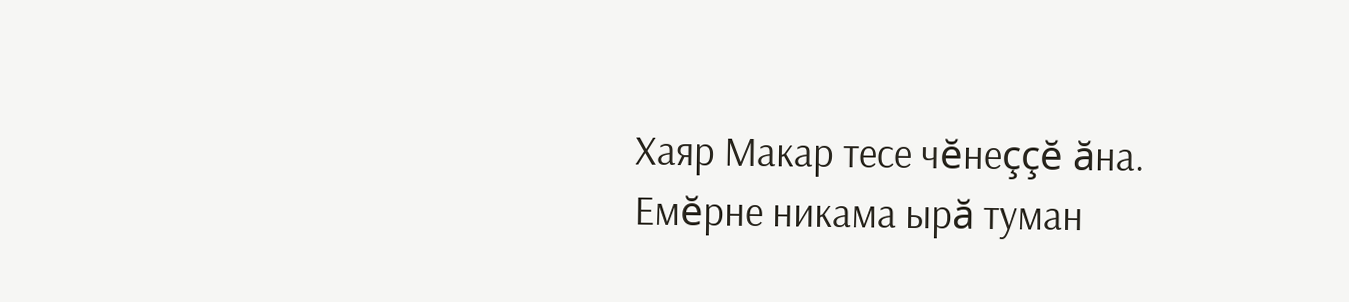Хаяр Макар тесе чĕнеççĕ ăна. Емĕрне никама ырă туман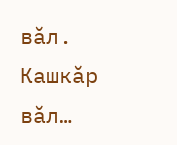вăл. Кашкăр вăл…